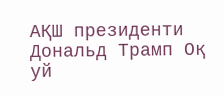АҚШ президенти Дональд Трамп Оқ уй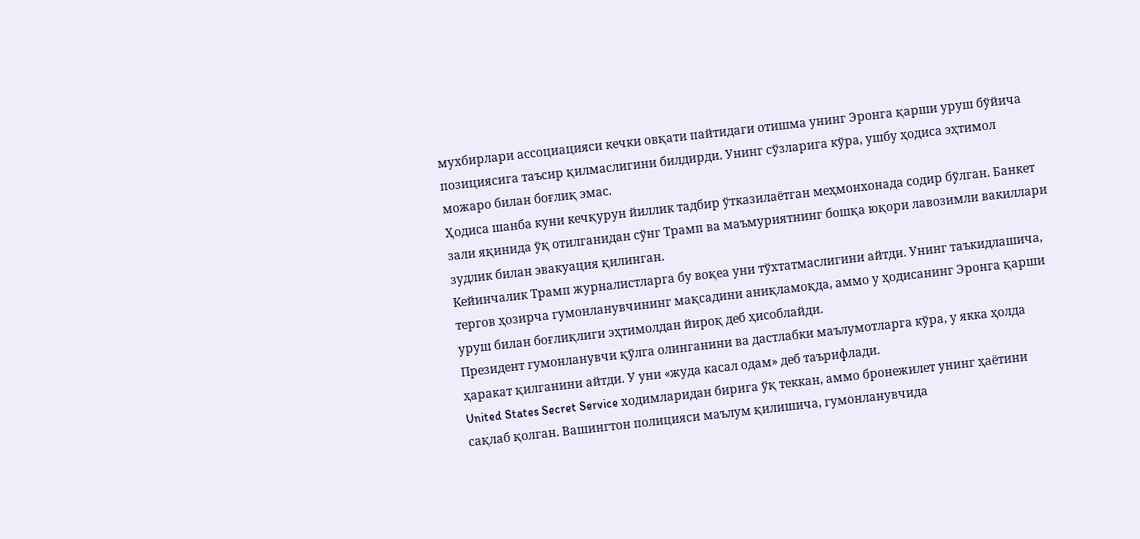мухбирлари ассоциацияси кечки овқати пайтидаги отишма унинг Эронга қарши уруш бўйича позициясига таъсир қилмаслигини билдирди. Унинг сўзларига кўра, ушбу ҳодиса эҳтимол можаро билан боғлиқ эмас.
Ҳодиса шанба куни кечқурун йиллик тадбир ўтказилаётган меҳмонхонада содир бўлган. Банкет зали яқинида ўқ отилганидан сўнг Трамп ва маъмуриятнинг бошқа юқори лавозимли вакиллари зудлик билан эвакуация қилинган.
Кейинчалик Трамп журналистларга бу воқеа уни тўхтатмаслигини айтди. Унинг таъкидлашича, тергов ҳозирча гумонланувчининг мақсадини аниқламоқда, аммо у ҳодисанинг Эронга қарши уруш билан боғлиқлиги эҳтимолдан йироқ деб ҳисоблайди.
Президент гумонланувчи қўлга олинганини ва дастлабки маълумотларга кўра, у якка ҳолда ҳаракат қилганини айтди. У уни «жуда касал одам» деб таърифлади.
United States Secret Service ходимларидан бирига ўқ теккан, аммо бронежилет унинг ҳаётини сақлаб қолган. Вашингтон полицияси маълум қилишича, гумонланувчида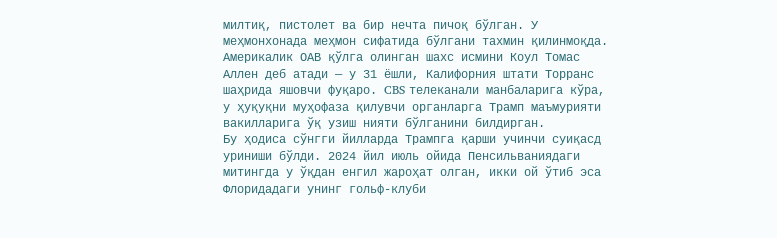милтиқ, пистолет ва бир нечта пичоқ бўлган. У меҳмонхонада меҳмон сифатида бўлгани тахмин қилинмоқда.
Америкалик ОАВ қўлга олинган шахс исмини Коул Томас Аллен деб атади — у 31 ёшли, Калифорния штати Торранс шаҳрида яшовчи фуқаро. CBS телеканали манбаларига кўра, у ҳуқуқни муҳофаза қилувчи органларга Трамп маъмурияти вакилларига ўқ узиш нияти бўлганини билдирган.
Бу ҳодиса сўнгги йилларда Трампга қарши учинчи суиқасд уриниши бўлди. 2024 йил июль ойида Пенсильваниядаги митингда у ўқдан енгил жароҳат олган, икки ой ўтиб эса Флоридадаги унинг гольф-клуби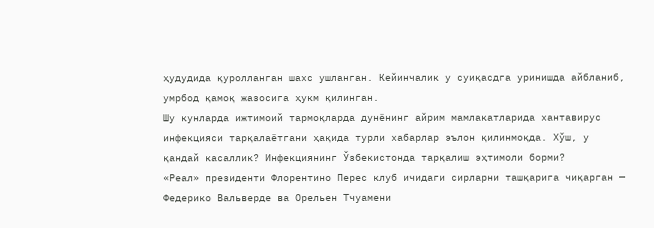ҳудудида қуролланган шахс ушланган. Кейинчалик у суиқасдга уринишда айбланиб, умрбод қамоқ жазосига ҳукм қилинган.
Шу кунларда ижтимоий тармоқларда дунёнинг айрим мамлакатларида хантавирус инфекцияси тарқалаётгани ҳақида турли хабарлар эълон қилинмоқда. Хўш, у қандай касаллик? Инфекциянинг Ўзбекистонда тарқалиш эҳтимоли борми?
«Реал» президенти Флорентино Перес клуб ичидаги сирларни ташқарига чиқарган — Федерико Вальверде ва Орельен Тчуамени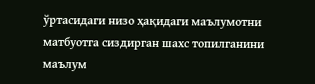ўртасидаги низо ҳақидаги маълумотни матбуотга сиздирган шахс топилганини маълум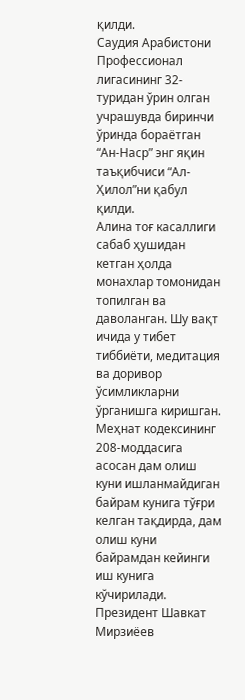қилди.
Саудия Арабистони Профессионал лигасининг 32-туридан ўрин олган учрашувда биринчи ўринда бораётган “Ан-Наср” энг яқин таъқибчиси “Ал-Ҳилол”ни қабул қилди.
Алина тоғ касаллиги сабаб ҳушидан кетган ҳолда монахлар томонидан топилган ва даволанган. Шу вақт ичида у тибет тиббиёти, медитация ва доривор ўсимликларни ўрганишга киришган.
Меҳнат кодексининг 208-моддасига асосан дам олиш куни ишланмайдиган байрам кунига тўғри келган тақдирда, дам олиш куни байрамдан кейинги иш кунига кўчирилади.
Президент Шавкат Мирзиёев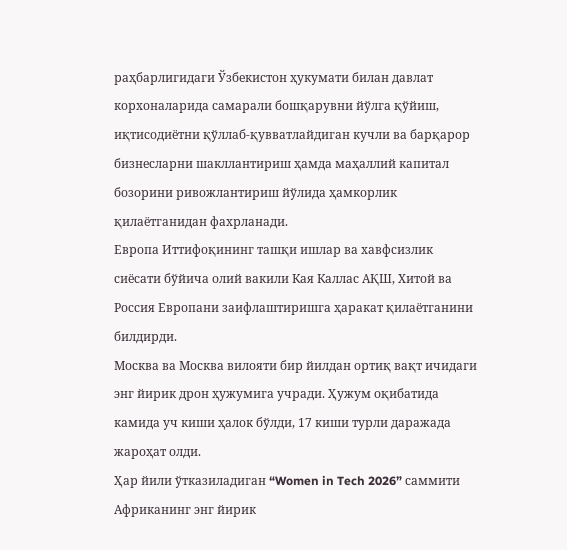раҳбарлигидаги Ўзбекистон ҳукумати билан давлат корхоналарида самарали бошқарувни йўлга қўйиш, иқтисодиётни қўллаб-қувватлайдиган кучли ва барқарор бизнесларни шакллантириш ҳамда маҳаллий капитал бозорини ривожлантириш йўлида ҳамкорлик қилаётганидан фахрланади.
Европа Иттифоқининг ташқи ишлар ва хавфсизлик сиёсати бўйича олий вакили Кая Каллас АҚШ, Хитой ва Россия Европани заифлаштиришга ҳаракат қилаётганини билдирди.
Москва ва Москва вилояти бир йилдан ортиқ вақт ичидаги энг йирик дрон ҳужумига учради. Ҳужум оқибатида камида уч киши ҳалок бўлди, 17 киши турли даражада жароҳат олди.
Ҳар йили ўтказиладиган “Women in Tech 2026” саммити Африканинг энг йирик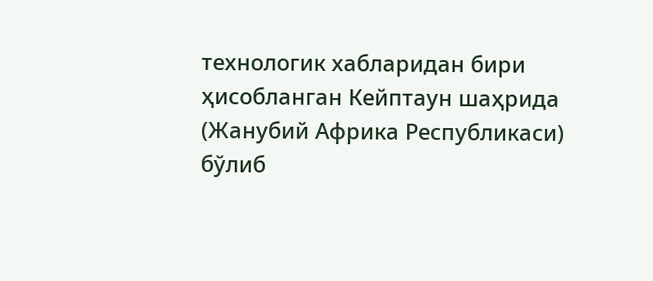технологик хабларидан бири ҳисобланган Кейптаун шаҳрида (Жанубий Африка Республикаси) бўлиб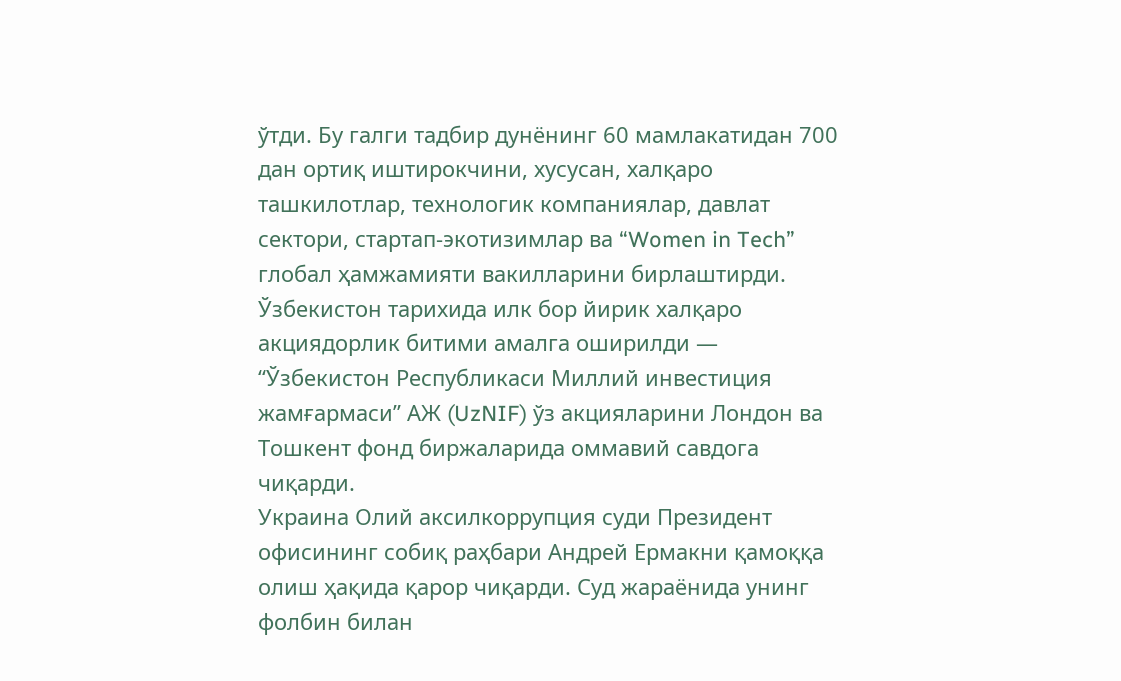ўтди. Бу галги тадбир дунёнинг 60 мамлакатидан 700 дан ортиқ иштирокчини, хусусан, халқаро ташкилотлар, технологик компаниялар, давлат сектори, стартап-экотизимлар ва “Women in Tech” глобал ҳамжамияти вакилларини бирлаштирди.
Ўзбекистон тарихида илк бор йирик халқаро акциядорлик битими амалга оширилди — “Ўзбекистон Республикаси Миллий инвестиция жамғармаси” АЖ (UzNIF) ўз акцияларини Лондон ва Тошкент фонд биржаларида оммавий савдога чиқарди.
Украина Олий аксилкоррупция суди Президент офисининг собиқ раҳбари Андрей Ермакни қамоққа олиш ҳақида қарор чиқарди. Суд жараёнида унинг фолбин билан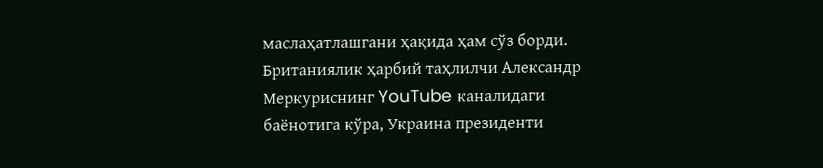маслаҳатлашгани ҳақида ҳам сўз борди.
Британиялик ҳарбий таҳлилчи Александр Меркуриснинг YouTube каналидаги баёнотига кўра, Украина президенти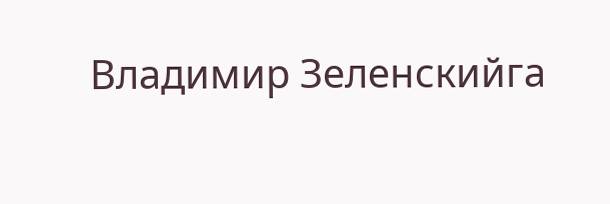Владимир Зеленскийга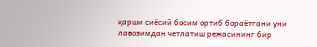қарши сиёсий босим ортиб бораётгани уни лавозимдан четлатиш режасининг бир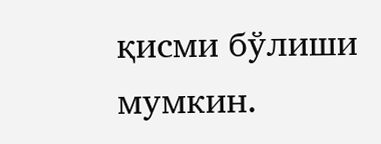қисми бўлиши мумкин.